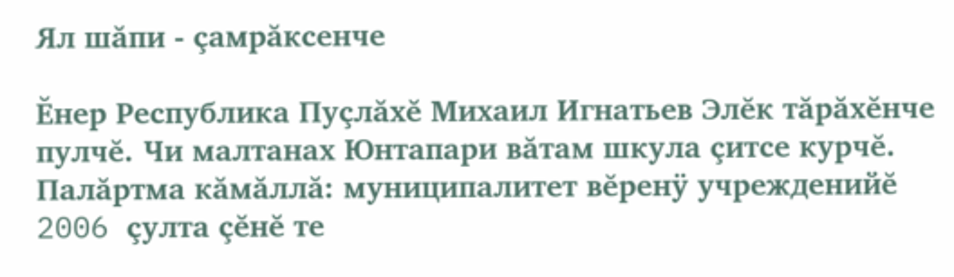Ял шăпи - çамрăксенче

Ĕнер Республика Пуçлăхĕ Михаил Игнатьев Элĕк тăрăхĕнче пулчĕ. Чи малтанах Юнтапари вăтам шкула çитсе курчĕ. Палăртма кăмăллă: муниципалитет вĕренÿ учрежденийĕ 2006 çулта çĕнĕ те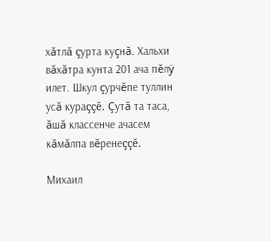хăтлă çурта куçнă. Хальхи вăхăтра кунта 201 ача пĕлÿ илет. Шкул çурчĕпе туллин усă кураççĕ. Çутă та таса, ăшă классенче ачасем кăмăлпа вĕренеççĕ.

Михаил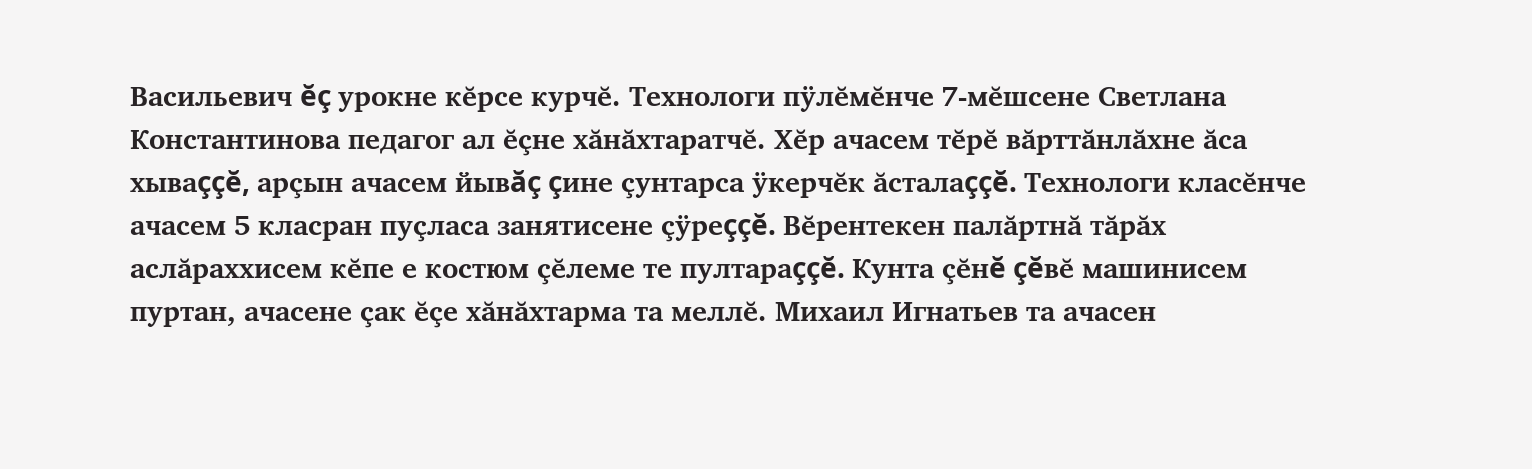Васильевич ĕç урокне кĕрсе курчĕ. Технологи пÿлĕмĕнче 7-мĕшсене Светлана Константинова педагог ал ĕçне хăнăхтаратчĕ. Хĕр ачасем тĕрĕ вăрттăнлăхне ăса хываççĕ, арçын ачасем йывăç çине çунтарса ÿкерчĕк ăсталаççĕ. Технологи класĕнче ачасем 5 класран пуçласа занятисене çÿреççĕ. Вĕрентекен палăртнă тăрăх аслăраххисем кĕпе е костюм çĕлеме те пултараççĕ. Кунта çĕнĕ çĕвĕ машинисем пуртан, ачасене çак ĕçе хăнăхтарма та меллĕ. Михаил Игнатьев та ачасен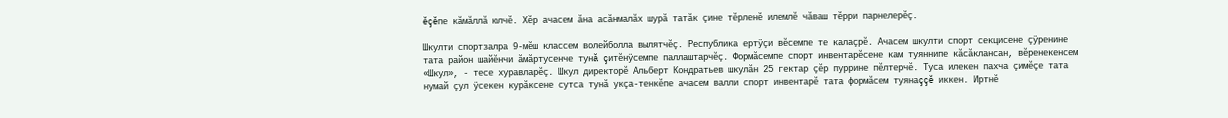ĕçĕпе кăмăллă юлчĕ. Хĕр ачасем ăна асăнмалăх шурă татăк çине тĕрленĕ илемлĕ чăваш тĕрри парнелерĕç.

Шкулти спортзалра 9-мĕш классем волейболла вылятчĕç. Республика ертÿçи вĕсемпе те калаçрĕ. Ачасем шкулти спорт секцисене çÿренине тата район шайĕнчи ăмăртусенче тунă çитĕнÿсемпе паллаштарчĕç. Формăсемпе спорт инвентарĕсене кам туяннипе кăсăклансан, вĕренекенсем «Шкул», - тесе хуравларĕç. Шкул директорĕ Альберт Кондратьев шкулăн 25 гектар çĕр пуррине пĕлтерчĕ. Туса илекен пахча çимĕçе тата нумай çул ÿсекен курăксене сутса тунă укçа-тенкĕпе ачасем валли спорт инвентарĕ тата формăсем туянаççĕ иккен. Иртнĕ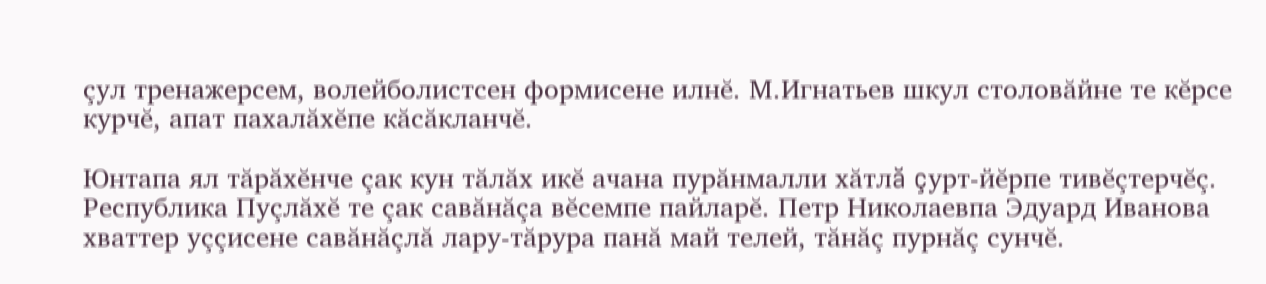çул тренажерсем, волейболистсен формисене илнĕ. М.Игнатьев шкул столовăйне те кĕрсе курчĕ, апат пахалăхĕпе кăсăкланчĕ.

Юнтапа ял тăрăхĕнче çак кун тăлăх икĕ ачана пурăнмалли хăтлă çурт-йĕрпе тивĕçтерчĕç. Республика Пуçлăхĕ те çак савăнăçа вĕсемпе пайларĕ. Петр Николаевпа Эдуард Иванова хваттер уççисене савăнăçлă лару-тăрура панă май телей, тăнăç пурнăç сунчĕ.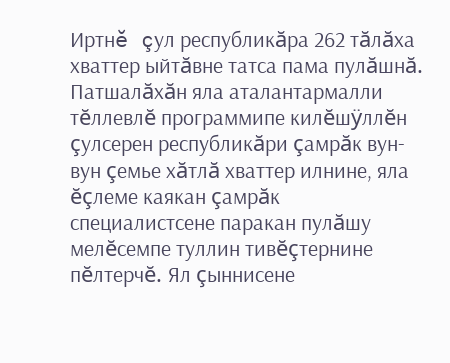Иртнĕ çул республикăра 262 тăлăха хваттер ыйтăвне татса пама пулăшнă. Патшалăхăн яла аталантармалли тĕллевлĕ программипе килĕшÿллĕн çулсерен республикăри çамрăк вун-вун çемье хăтлă хваттер илнине, яла ĕçлеме каякан çамрăк специалистсене паракан пулăшу мелĕсемпе туллин тивĕçтернине пĕлтерчĕ. Ял çыннисене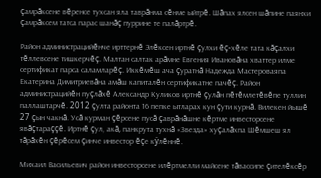çамрăксене вĕренсе тухсан яла таврăнма сĕнме ыйтрĕ. Шăпах ялсен шăпине паянхи çамрăксем татса парас шанăç пуррине те палăртрĕ.

Район администрацийĕнче ирттернĕ Элĕксен иртнĕ çулхи ĕç-хĕле тата кăçалхи тĕллевсене тишкерчĕç. Малтан салтак арăмне Евгения Ивановăна хваттер илме сертификат парса саламларĕç. Иккĕмĕш ача çуратнă Надежда Мастероваяпа Екатерина Димитриевăна амăш капиталĕн сертификатне пачĕç. Район администрацийĕн пуçлăхĕ Александр Куликов иртнĕ çулăн пĕтĕмлетĕвĕпе туллин паллаштарчĕ. 2012 çулта районта 16 пепке ытларах кун çути курнă. Вилекен йышĕ 27 çын чакнă. Усă курман çĕрсене пусă çаврăнăшне кĕртме инвесторсене явăçтараççĕ. Иртнĕ çул, акă, панкрута тухнă «Звезда» хуçалăхпа Шĕмшеш ял тăрăхĕн çĕрĕсем çинче инвестор ĕçе кÿлĕннĕ.

Михаил Васильевич район инвесторсене илĕртмелли майсене тăвассипе çителĕксĕр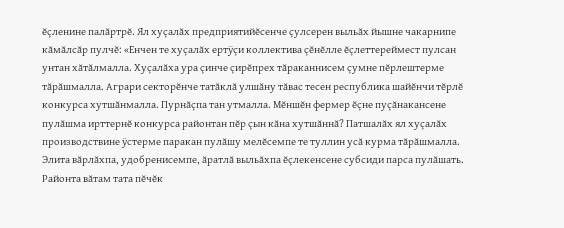ĕçленине палăртрĕ. Ял хуçалăх предприятийĕсенче çулсерен выльăх йышне чакарнипе кăмăлсăр пулчĕ: «Енчен те хуçалăх ертÿçи коллектива çĕнĕлле ĕçлеттереймест пулсан унтан хăтăлмалла. Хуçалăха ура çинче çирĕпрех тăраканнисем çумне пĕрлештерме тăрăшмалла. Аграри секторĕнче татăклă улшăну тăвас тесен республика шайĕнчи тĕрлĕ конкурса хутшăнмалла. Пурнăçпа тан утмалла. Мĕншĕн фермер ĕçне пуçăнакансене пулăшма ирттернĕ конкурса районтан пĕр çын кăна хутшăннă? Патшалăх ял хуçалăх производствине ÿстерме паракан пулăшу мелĕсемпе те туллин усă курма тăрăшмалла. Элита вăрлăхпа, удобренисемпе, ăратлă выльăхпа ĕçлекенсене субсиди парса пулăшать. Районта вăтам тата пĕчĕк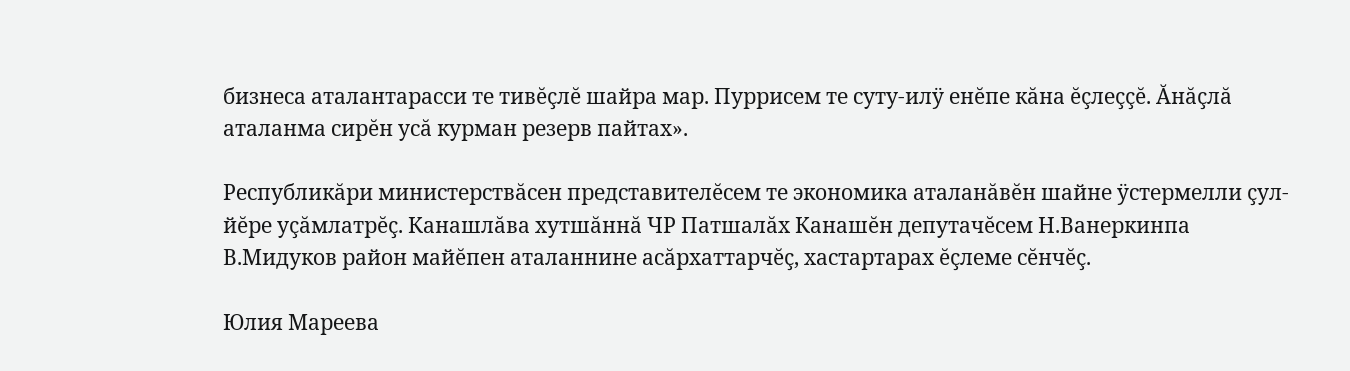бизнеса аталантарасси те тивĕçлĕ шайра мар. Пуррисем те суту-илÿ енĕпе кăна ĕçлеççĕ. Ăнăçлă аталанма сирĕн усă курман резерв пайтах».

Республикăри министерствăсен представителĕсем те экономика аталанăвĕн шайне ÿстермелли çул-йĕре уçăмлатрĕç. Канашлăва хутшăннă ЧР Патшалăх Канашĕн депутачĕсем Н.Ванеркинпа В.Мидуков район майĕпен аталаннине асăрхаттарчĕç, хастартарах ĕçлеме сĕнчĕç.

Юлия Мареева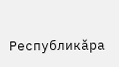Республикăра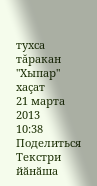тухса тăракан "Хыпар" хаçат
21 марта 2013
10:38
Поделиться
Текстри йӑнӑша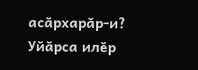асӑрхарӑр-и?
Уйӑрса илӗр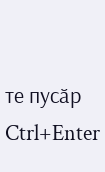те пусӑр Ctrl+Enter